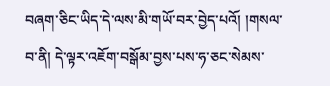བཞག་ཅིང་ཡིད་དེ་ལས་མི་གཡོ་བར་བྱེད་པའོ། །གསལ་བ་ནི། དེ་ལྟར་འཇོག་བསྒོམ་བྱས་པས་ཧ་ཅང་སེམས་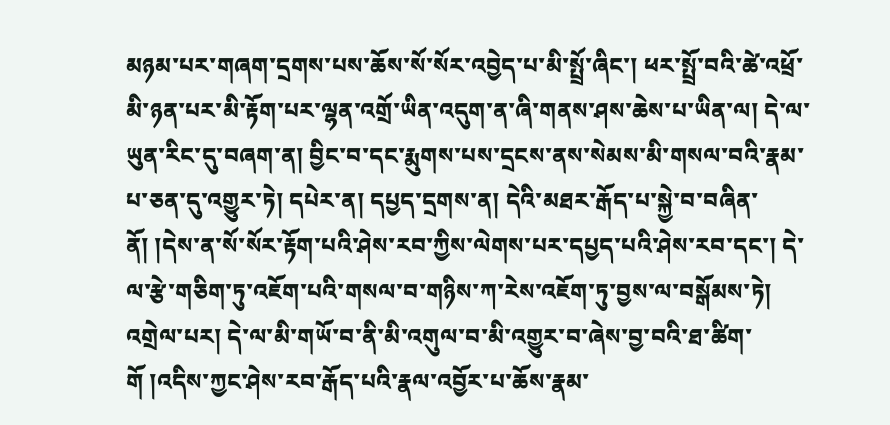མཉམ་པར་གཞག་དྲགས་པས་ཆོས་སོ་སོར་འབྱེད་པ་མི་སྤྲོ་ཞིང་། ཕར་སྤྲོ་བའི་ཚེ་འཕྲོ་མི་ཉན་པར་མི་རྟོག་པར་ལྷན་འགྲོ་ཡིན་འདུག་ན་ཞི་གནས་ཤས་ཆེས་པ་ཡིན་ལ། དེ་ལ་ཡུན་རིང་དུ་བཞག་ན། བྱིང་བ་དང་རྨུགས་པས་དྲངས་ནས་སེམས་མི་གསལ་བའི་རྣམ་པ་ཅན་དུ་འགྱུར་ཏེ། དཔེར་ན། དཔྱད་དྲགས་ན། དེའི་མཐར་རྒོད་པ་སྐྱེ་བ་བཞིན་ནོ། །དེས་ན་སོ་སོར་རྟོག་པའི་ཤེས་རབ་ཀྱིས་ལེགས་པར་དཔྱད་པའི་ཤེས་རབ་དང་། དེ་ལ་རྩེ་གཅིག་ཏུ་འཇོག་པའི་གསལ་བ་གཉིས་ཀ་རེས་འཇོག་ཏུ་བྱས་ལ་བསྒོམས་ཏེ། འགྲེལ་པར། དེ་ལ་མི་གཡོ་བ་ནི་མི་འགུལ་བ་མི་འགྱུར་བ་ཞེས་བྱ་བའི་ཐ་ཚིག་གོ །འདིས་ཀྱང་ཤེས་རབ་རྒོད་པའི་རྣལ་འབྱོར་པ་ཆོས་རྣམ་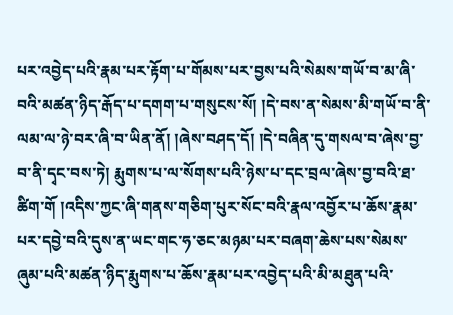པར་འབྱེད་པའི་རྣམ་པར་རྟོག་པ་གོམས་པར་བྱས་པའི་སེམས་གཡོ་བ་མ་ཞི་བའི་མཚན་ཉིད་རྒོད་པ་དགག་པ་གསུངས་སོ། །དེ་བས་ན་སེམས་མི་གཡོ་བ་ནི་ལམ་ལ་ཉེ་བར་ཞི་བ་ཡིན་ནོ། །ཞེས་བཤད་དོ། །དེ་བཞིན་དུ་གསལ་བ་ཞེས་བྱ་བ་ནི་དྭང་བས་ཏེ། རྨུགས་པ་ལ་སོགས་པའི་ཉེས་པ་དང་བྲལ་ཞེས་བྱ་བའི་ཐ་ཚིག་གོ །འདིས་ཀྱང་ཞི་གནས་གཅིག་པུར་སོང་བའི་རྣལ་འབྱོར་པ་ཆོས་རྣམ་པར་དབྱེ་བའི་དུས་ན་ཡང་གང་ཧ་ཅང་མཉམ་པར་བཞག་ཆེས་པས་སེམས་ཞུམ་པའི་མཚན་ཉིད་རྨུགས་པ་ཆོས་རྣམ་པར་འབྱེད་པའི་མི་མཐུན་པའི་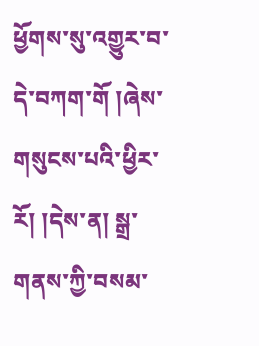ཕྱོགས་སུ་འགྱུར་བ་དེ་བཀག་གོ །ཞེས་གསུངས་པའི་ཕྱིར་རོ། །དེས་ན། སྒྲ་གནས་ཀྱི་བསམ་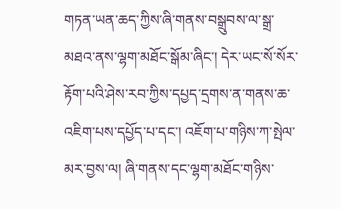གཏན་ཡན་ཆད་ཀྱིས་ཞི་གནས་བསྒྲུབས་ལ་སྒྲ་མཐའ་ནས་ལྷག་མཐོང་སྒོམ་ཞིང་། དེར་ཡང་སོ་སོར་རྟོག་པའི་ཤེས་རབ་ཀྱིས་དཔྱད་དྲགས་ན་གནས་ཆ་འཇིག་པས་དཔྱོད་པ་དང་། འཇོག་པ་གཉིས་ཀ་སྤེལ་མར་བྱས་ལ། ཞི་གནས་དང་ལྷག་མཐོང་གཉིས་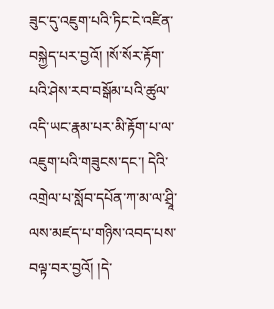ཟུང་དུ་འཇུག་པའི་ཏིང་ངེ་འཛིན་བསྐྱེད་པར་བྱའོ། །སོ་སོར་རྟོག་པའི་ཤེས་རབ་བསྒོམ་པའི་ཚུལ་འདི་ཡང་རྣམ་པར་མི་རྟོག་པ་ལ་འཇུག་པའི་གཟུངས་དང་། དེའི་འགྲེལ་པ་སློབ་དཔོན་ཀ་མ་ལ་ཤྲཱི་ལས་མཛད་པ་གཉིས་འབད་པས་བལྟ་བར་བྱའོ། །དེ་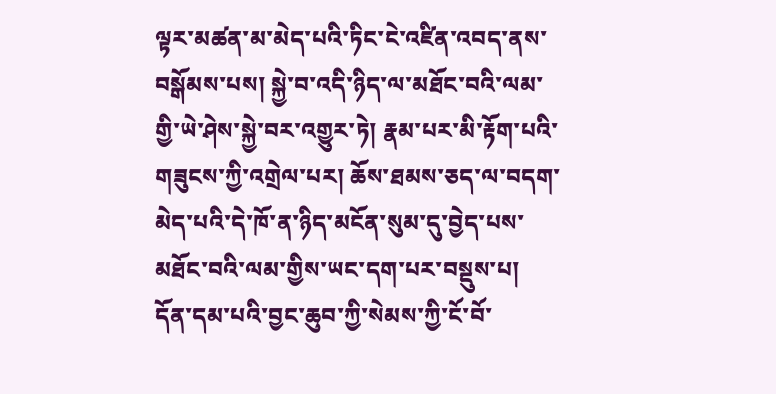ལྟར་མཚན་མ་མེད་པའི་ཏིང་ངེ་འཛིན་འབད་ནས་བསྒོམས་པས། སྐྱེ་བ་འདི་ཉིད་ལ་མཐོང་བའི་ལམ་གྱི་ཡེ་ཤེས་སྐྱེ་བར་འགྱུར་ཏེ། རྣམ་པར་མི་རྟོག་པའི་གཟུངས་ཀྱི་འགྲེལ་པར། ཆོས་ཐམས་ཅད་ལ་བདག་མེད་པའི་དེ་ཁོ་ན་ཉིད་མངོན་སུམ་དུ་བྱེད་པས་མཐོང་བའི་ལམ་གྱིས་ཡང་དག་པར་བསྡུས་པ། དོན་དམ་པའི་བྱང་ཆུབ་ཀྱི་སེམས་ཀྱི་ངོ་བོ་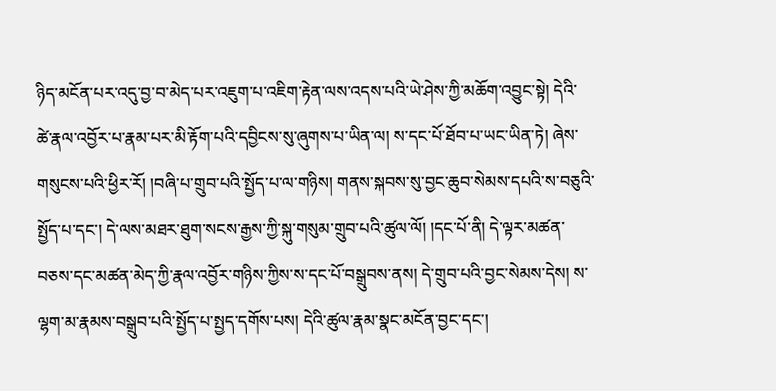ཉིད་མངོན་པར་འདུ་བྱ་བ་མེད་པར་འཇུག་པ་འཇིག་རྟེན་ལས་འདས་པའི་ཡེ་ཤེས་ཀྱི་མཆོག་འབྱུང་སྟེ། དེའི་ཚེ་རྣལ་འབྱོར་པ་རྣམ་པར་མི་རྟོག་པའི་དབྱིངས་སུ་ཞུགས་པ་ཡིན་ལ། ས་དང་པོ་ཐོབ་པ་ཡང་ཡིན་ཏེ། ཞེས་གསུངས་པའི་ཕྱིར་རོ། །བཞི་པ་གྲུབ་པའི་སྤྱོད་པ་ལ་གཉིས། གནས་སྐབས་སུ་བྱང་ཆུབ་སེམས་དཔའི་ས་བཅུའི་སྤྱོད་པ་དང་། དེ་ལས་མཐར་ཐུག་སངས་རྒྱས་ཀྱི་སྐུ་གསུམ་གྲུབ་པའི་ཚུལ་ལོ། །དང་པོ་ནི། དེ་ལྟར་མཚན་བཅས་དང་མཚན་མེད་ཀྱི་རྣལ་འབྱོར་གཉིས་ཀྱིས་ས་དང་པོ་བསྒྲུབས་ནས། དེ་གྲུབ་པའི་བྱང་སེམས་དེས། ས་ལྷག་མ་རྣམས་བསྒྲུབ་པའི་སྤྱོད་པ་སྤྱད་དགོས་པས། དེའི་ཚུལ་རྣམ་སྣང་མངོན་བྱང་དང་།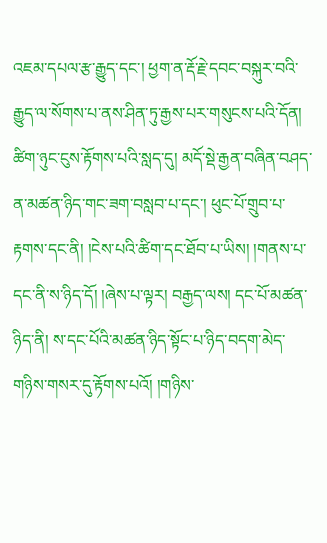འཇམ་དཔལ་རྩ་རྒྱུད་དང་། ཕྱག་ན་རྡོ་རྗེ་དབང་བསྐུར་བའི་རྒྱུད་ལ་སོགས་པ་ནས་ཤིན་ཏུ་རྒྱས་པར་གསུངས་པའི་དོན། ཚིག་ཉུང་ངུས་རྟོགས་པའི་སླད་དུ། མདོ་སྡེ་རྒྱན་བཞིན་བཤད་ན་མཚན་ཉིད་གང་ཟག་བསླབ་པ་དང་། ཕུང་པོ་གྲུབ་པ་རྟགས་དང་ནི། །ངེས་པའི་ཚིག་དང་ཐོབ་པ་ཡིས། །གནས་པ་དང་ནི་ས་ཉིད་དོ། །ཞེས་པ་ལྟར། བརྒྱད་ལས། དང་པོ་མཚན་ཉིད་ནི། ས་དང་པོའི་མཚན་ཉིད་སྟོང་པ་ཉིད་བདག་མེད་གཉིས་གསར་དུ་རྟོགས་པའོ། །གཉིས་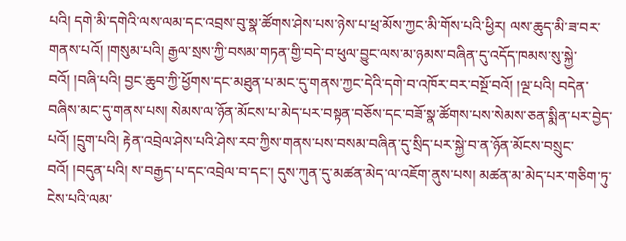པའི། དགེ་མི་དགེའི་ལས་ལམ་དང་འབྲས་བུ་སྣ་ཚོགས་ཤེས་པས་ཉེས་པ་ཕྲ་མོས་ཀྱང་མི་གོས་པའི་ཕྱིར། ལས་ཆུད་མི་ཟ་བར་གནས་པའོ། །གསུམ་པའི། རྒྱལ་སྲས་ཀྱི་བསམ་གཏན་གྱི་བདེ་བ་ཕུལ་བྱུང་ལས་མ་ཉམས་བཞིན་དུ་འདོད་ཁམས་སུ་སྐྱེ་བའོ། །བཞི་པའི། བྱང་ཆུབ་ཀྱི་ཕྱོགས་དང་མཐུན་པ་མང་དུ་གནས་ཀྱང་དེའི་དགེ་བ་འཁོར་བར་བསྔོ་བའོ། །ལྔ་པའི། བདེན་བཞིས་མང་དུ་གནས་པས། སེམས་ལ་ཉོན་མོངས་པ་མེད་པར་བསྟན་བཅོས་དང་བཟོ་སྣ་ཚོགས་པས་སེམས་ཅན་སྨིན་པར་བྱེད་པའོ། །དྲུག་པའི། རྟེན་འབྲེལ་ཤེས་པའི་ཤེས་རབ་ཀྱིས་གནས་པས་བསམ་བཞིན་དུ་སྲིད་པར་སྐྱེ་བ་ན་ཉོན་མོངས་བསྲུང་བའོ། །བདུན་པའི། ས་བརྒྱད་པ་དང་འབྲེལ་བ་དང་། དུས་ཀུན་དུ་མཚན་མེད་ལ་འཇོག་ནུས་པས། མཚན་མ་མེད་པར་གཅིག་ཏུ་ངེས་པའི་ལམ་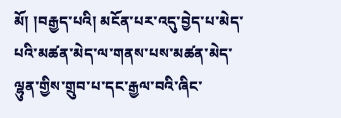མོ། །བརྒྱད་པའི། མངོན་པར་འདུ་བྱེད་པ་མེད་པའི་མཚན་མེད་ལ་གནས་པས་མཚན་མེད་ལྷུན་གྱིས་གྲུབ་པ་དང་རྒྱལ་བའི་ཞིང་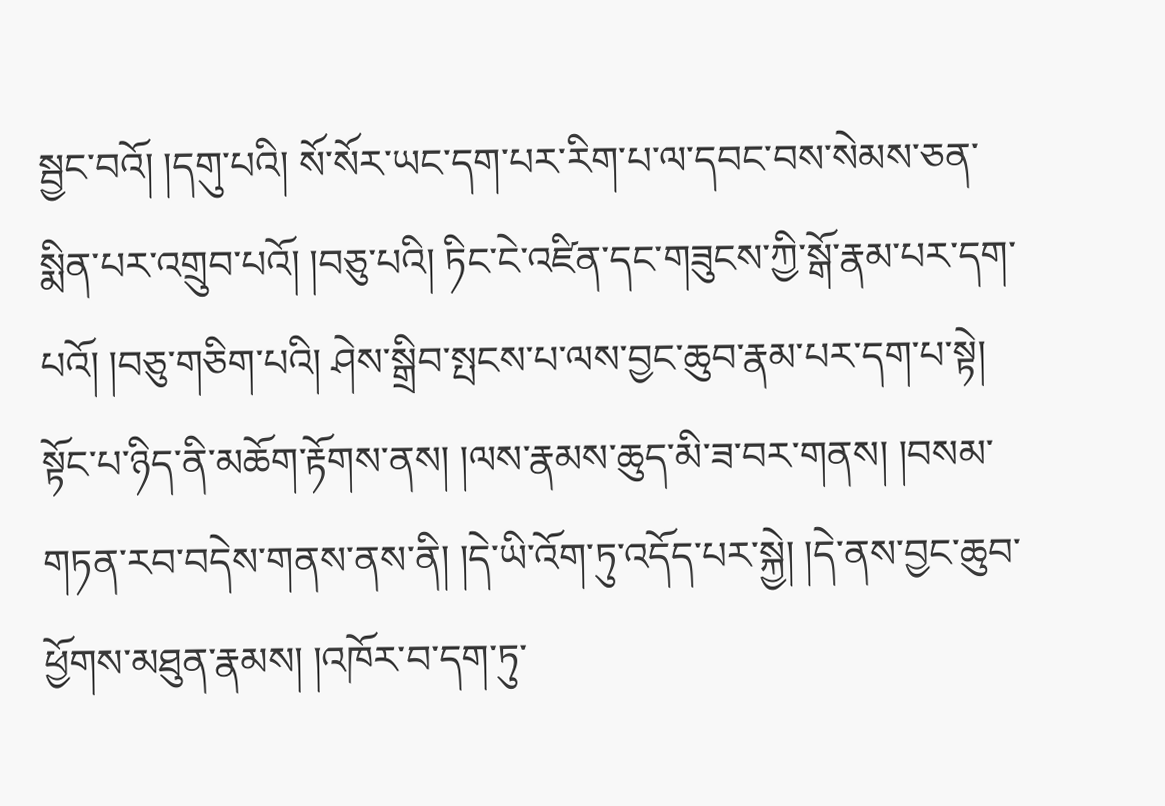སྦྱང་བའོ། །དགུ་པའི། སོ་སོར་ཡང་དག་པར་རིག་པ་ལ་དབང་བས་སེམས་ཅན་སྨིན་པར་འགྲུབ་པའོ། །བཅུ་པའི། ཏིང་ངེ་འཛིན་དང་གཟུངས་ཀྱི་སྒོ་རྣམ་པར་དག་པའོ། །བཅུ་གཅིག་པའི། ཤེས་སྒྲིབ་སྤངས་པ་ལས་བྱང་ཆུབ་རྣམ་པར་དག་པ་སྟེ། སྟོང་པ་ཉིད་ནི་མཆོག་རྟོགས་ནས། །ལས་རྣམས་ཆུད་མི་ཟ་བར་གནས། །བསམ་གཏན་རབ་བདེས་གནས་ནས་ནི། །དེ་ཡི་འོག་ཏུ་འདོད་པར་སྐྱེ། །དེ་ནས་བྱང་ཆུབ་ཕྱོགས་མཐུན་རྣམས། །འཁོར་བ་དག་ཏུ་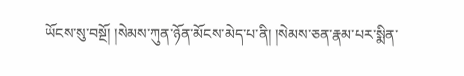ཡོངས་སུ་བསྔོ། །སེམས་ཀུན་ཉོན་མོངས་མེད་པ་ནི། །སེམས་ཅན་རྣམ་པར་སྨིན་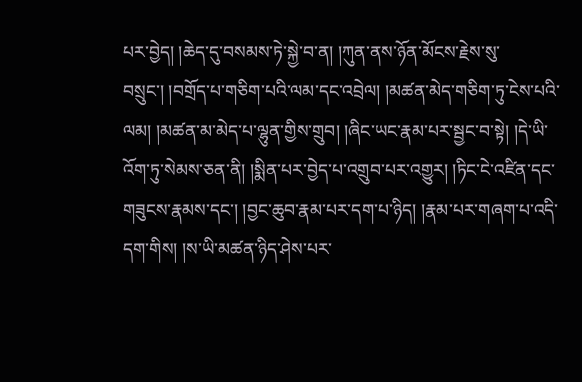པར་བྱེད། །ཆེད་དུ་བསམས་ཏེ་སྐྱེ་བ་ན། །ཀུན་ནས་ཉོན་མོངས་རྗེས་སུ་བསྲུང་། །བགྲོད་པ་གཅིག་པའི་ལམ་དང་འབྲེལ། །མཚན་མེད་གཅིག་ཏུ་ངེས་པའི་ལམ། །མཚན་མ་མེད་པ་ལྷུན་གྱིས་གྲུབ། །ཞིང་ཡང་རྣམ་པར་སྦྱང་བ་སྟེ། །དེ་ཡི་འོག་ཏུ་སེམས་ཅན་ནི། །སྨིན་པར་བྱེད་པ་འགྲུབ་པར་འགྱུར། །ཏིང་ངེ་འཛིན་དང་གཟུངས་རྣམས་དང་། །བྱང་ཆུབ་རྣམ་པར་དག་པ་ཉིད། །རྣམ་པར་གཞག་པ་འདི་དག་གིས། །ས་ཡི་མཚན་ཉིད་ཤེས་པར་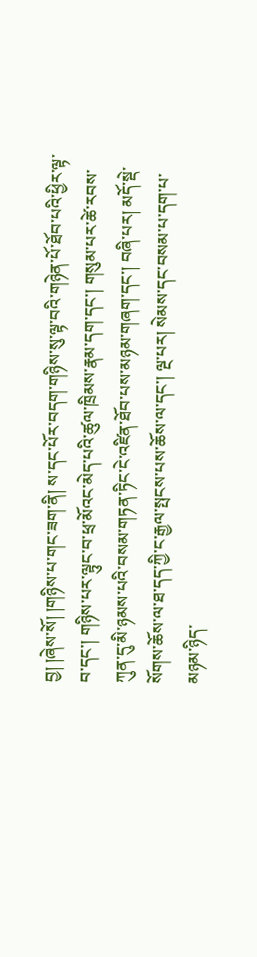བྱ། །ཞེས་སོ། །གཉིས་པ་གང་ཟག་ནི། ས་དང་པོར་བདག་གཉིས་སུ་ལྟ་བའི་གཉེན་པོ་ཐོབ་པའི་ཕྱིར་ལྟ་བ་དང་། གཉིས་པར་ལྟུང་བ་ཕྲ་མོའང་མེད་པའི་ཚུལ་ཁྲིམས་རྣམ་དག་དང་། གསུམ་པར་ཚེ་རབས་ཀུན་དུ་མི་ཉམས་པའི་བསམ་གཏན་ཏིང་ངེ་འཛིན་ཐོབ་པས་མཉམ་གཞག་དང་། བཞི་པར། མདོ་སྡེ་སོགས་ཆོས་ལ་ཐ་དད་ཀྱི་ང་རྒྱལ་སྤངས་པས་ཆོས་ལ་དང་། ལྔ་པར། སེམས་དང་བསམ་པ་དག་པ་མཉམ་ཉིད་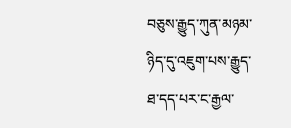བཅུས་རྒྱུད་ཀུན་མཉམ་ཉིད་དུ་འཇུག་པས་རྒྱུད་ཐ་དད་པར་ང་རྒྱལ་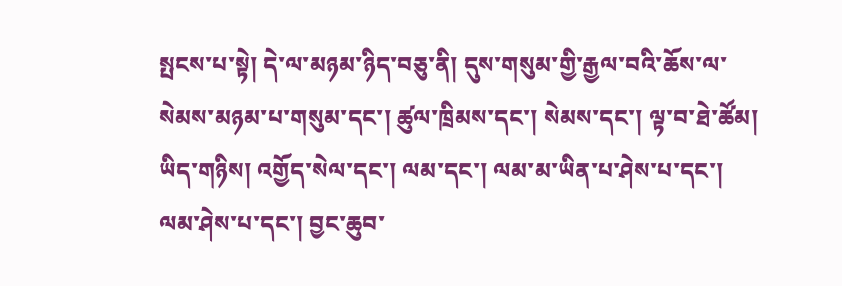སྤངས་པ་སྟེ། དེ་ལ་མཉམ་ཉིད་བཅུ་ནི། དུས་གསུམ་གྱི་རྒྱལ་བའི་ཆོས་ལ་སེམས་མཉམ་པ་གསུམ་དང་། ཚུལ་ཁྲིམས་དང་། སེམས་དང་། ལྟ་བ་ཐེ་ཚོམ། ཡིད་གཉིས། འགྱོད་སེལ་དང་། ལམ་དང་། ལམ་མ་ཡིན་པ་ཤེས་པ་དང་། ལམ་ཤེས་པ་དང་། བྱང་ཆུབ་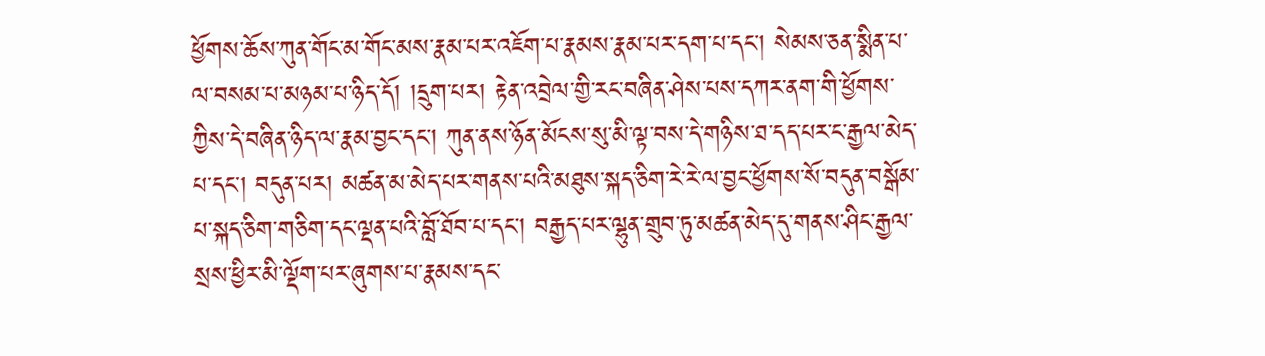ཕྱོགས་ཆོས་ཀུན་གོང་མ་གོང་མས་རྣམ་པར་འཇོག་པ་རྣམས་རྣམ་པར་དག་པ་དང་། སེམས་ཅན་སྨིན་པ་ལ་བསམ་པ་མཉམ་པ་ཉིད་དོ། །དྲུག་པར། རྟེན་འབྲེལ་གྱི་རང་བཞིན་ཤེས་པས་དཀར་ནག་གི་ཕྱོགས་ཀྱིས་དེ་བཞིན་ཉིད་ལ་རྣམ་བྱང་དང་། ཀུན་ནས་ཉོན་མོངས་སུ་མི་ལྟ་བས་དེ་གཉིས་ཐ་དད་པར་ང་རྒྱལ་མེད་པ་དང་། བདུན་པར། མཚན་མ་མེད་པར་གནས་པའི་མཐུས་སྐད་ཅིག་རེ་རེ་ལ་བྱང་ཕྱོགས་སོ་བདུན་བསྒོམ་པ་སྐད་ཅིག་གཅིག་དང་ལྡན་པའི་བློ་ཐོབ་པ་དང་། བརྒྱད་པར་ལྷུན་གྲུབ་ཏུ་མཚན་མེད་དུ་གནས་ཤིང་རྒྱལ་སྲས་ཕྱིར་མི་ལྡོག་པར་ཞུགས་པ་རྣམས་དང་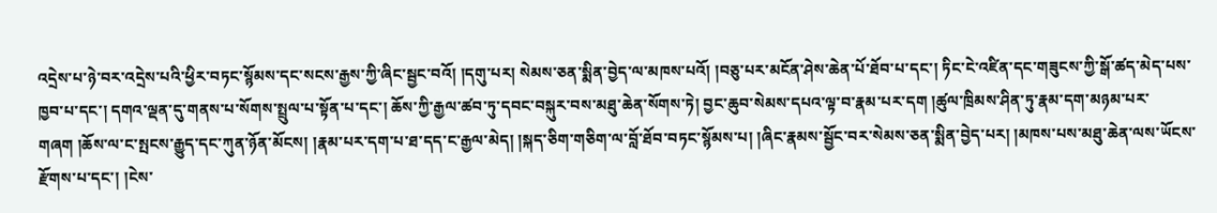འདྲེས་པ་ཉེ་བར་འདྲེས་པའི་ཕྱིར་བཏང་སྙོམས་དང་སངས་རྒྱས་ཀྱི་ཞིང་སྦྱང་བའོ། །དགུ་པར། སེམས་ཅན་སྨིན་བྱེད་ལ་མཁས་པའོ། །བཅུ་པར་མངོན་ཤེས་ཆེན་པོ་ཐོབ་པ་དང་། ཏིང་ངེ་འཛིན་དང་གཟུངས་ཀྱི་སྒོ་ཚད་མེད་པས་ཁྱབ་པ་དང་། དགའ་ལྡན་དུ་གནས་པ་སོགས་སྤྲུལ་པ་སྟོན་པ་དང་། ཆོས་ཀྱི་རྒྱལ་ཚབ་ཏུ་དབང་བསྐུར་བས་མཐུ་ཆེན་སོགས་ཏེ། བྱང་ཆུབ་སེམས་དཔའ་ལྟ་བ་རྣམ་པར་དག །ཚུལ་ཁྲིམས་ཤིན་ཏུ་རྣམ་དག་མཉམ་པར་གཞག །ཆོས་ལ་ང་སྤངས་རྒྱུད་དང་ཀུན་ཉོན་མོངས། །རྣམ་པར་དག་པ་ཐ་དད་ང་རྒྱལ་མེད། །སྐད་ཅིག་གཅིག་ལ་བློ་ཐོབ་བཏང་སྙོམས་པ། །ཞིང་རྣམས་སྦྱོང་བར་སེམས་ཅན་སྨིན་བྱེད་པར། །མཁས་པས་མཐུ་ཆེན་ལས་ཡོངས་རྫོགས་པ་དང་། །ངེས་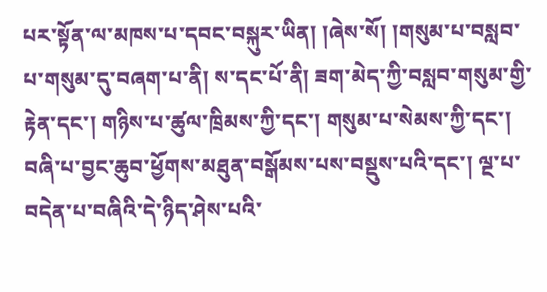པར་སྟོན་ལ་མཁས་པ་དབང་བསྐུར་ཡིན། །ཞེས་སོ། །གསུམ་པ་བསླབ་པ་གསུམ་དུ་བཞག་པ་ནི། ས་དང་པོ་ནི། ཟག་མེད་ཀྱི་བསླབ་གསུམ་གྱི་རྟེན་དང་། གཉིས་པ་ཚུལ་ཁྲིམས་ཀྱི་དང་། གསུམ་པ་སེམས་ཀྱི་དང་། བཞི་པ་བྱང་ཆུབ་ཕྱོགས་མཐུན་བསྒོམས་པས་བསྡུས་པའི་དང་། ལྔ་པ་བདེན་པ་བཞིའི་དེ་ཉིད་ཤེས་པའི་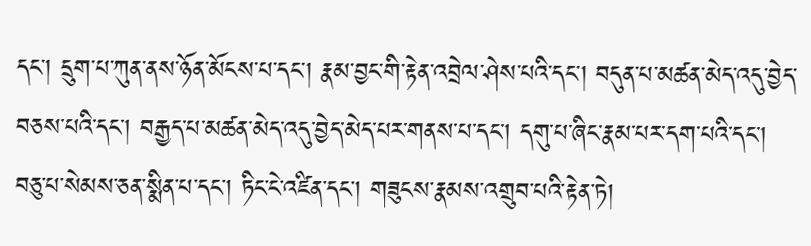དང་། དྲུག་པ་ཀུན་ནས་ཉོན་མོངས་པ་དང་། རྣམ་བྱང་གི་རྟེན་འབྲེལ་ཤེས་པའི་དང་། བདུན་པ་མཚན་མེད་འདུ་བྱེད་བཅས་པའི་དང་། བརྒྱད་པ་མཚན་མེད་འདུ་བྱེད་མེད་པར་གནས་པ་དང་། དགུ་པ་ཞིང་རྣམ་པར་དག་པའི་དང་། བཅུ་པ་སེམས་ཅན་སྨིན་པ་དང་། ཏིང་ངེ་འཛིན་དང་། གཟུངས་རྣམས་འགྲུབ་པའི་རྟེན་ཏེ།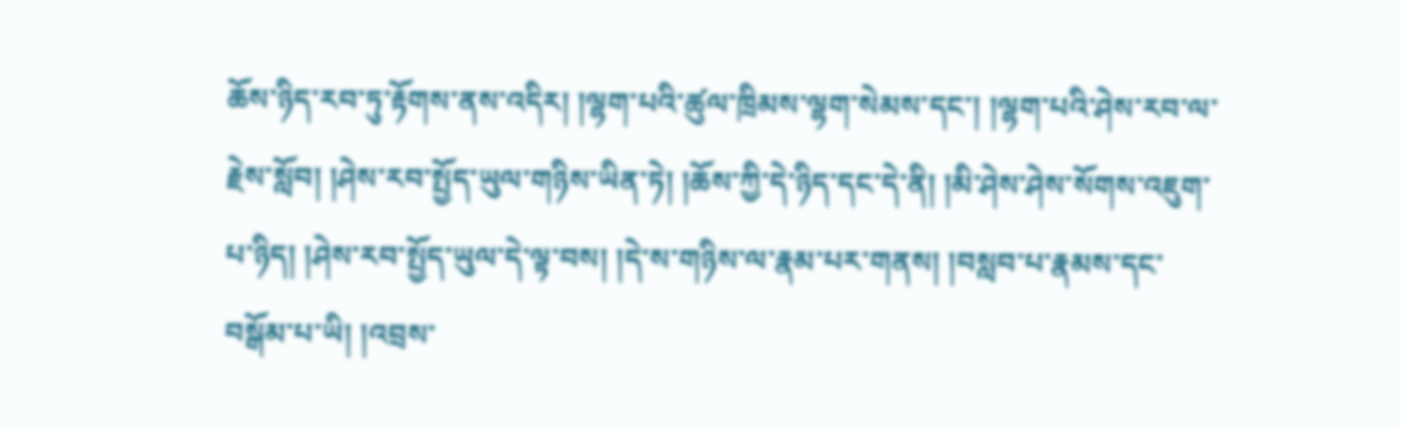ཆོས་ཉིད་རབ་ཏུ་རྟོགས་ནས་འདིར། །ལྷག་པའི་ཚུལ་ཁྲིམས་ལྷག་སེམས་དང་། །ལྷག་པའི་ཤེས་རབ་ལ་རྗེས་སློབ། །ཤེས་རབ་སྤྱོད་ཡུལ་གཉིས་ཡིན་ཏེ། །ཆོས་ཀྱི་དེ་ཉིད་དང་དེ་ནི། །མི་ཤེས་ཤེས་སོགས་འཇུག་པ་ཉིད། །ཤེས་རབ་སྤྱོད་ཡུལ་དེ་ལྟ་བས། །དེ་ས་གཉིས་ལ་རྣམ་པར་གནས། །བསླབ་པ་རྣམས་དང་བསྒོམ་པ་ཡི། །འབྲས་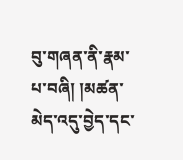བུ་གཞན་ནི་རྣམ་པ་བཞི། །མཚན་མེད་འདུ་བྱེད་དང་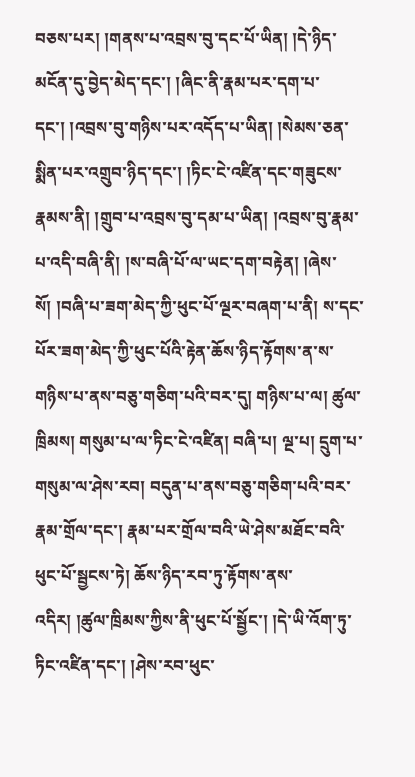བཅས་པར། །གནས་པ་འབྲས་བུ་དང་པོ་ཡིན། །དེ་ཉིད་མངོན་དུ་བྱེད་མེད་དང་། །ཞིང་ནི་རྣམ་པར་དག་པ་དང་། །འབྲས་བུ་གཉིས་པར་འདོད་པ་ཡིན། །སེམས་ཅན་སྨིན་པར་འགྲུབ་ཉིད་དང་། །ཏིང་ངེ་འཛིན་དང་གཟུངས་རྣམས་ནི། །གྲུབ་པ་འབྲས་བུ་དམ་པ་ཡིན། །འབྲས་བུ་རྣམ་པ་འདི་བཞི་ནི། །ས་བཞི་པོ་ལ་ཡང་དག་བརྟེན། །ཞེས་སོ། །བཞི་པ་ཟག་མེད་ཀྱི་ཕུང་པོ་ལྔར་བཞག་པ་ནི། ས་དང་པོར་ཟག་མེད་ཀྱི་ཕུང་པོའི་རྟེན་ཆོས་ཉིད་རྟོགས་ན་ས་གཉིས་པ་ནས་བཅུ་གཅིག་པའི་བར་དུ། གཉིས་པ་ལ། ཚུལ་ཁྲིམས། གསུམ་པ་ལ་ཏིང་ངེ་འཛིན། བཞི་པ། ལྔ་པ། དྲུག་པ་གསུམ་ལ་ཤེས་རབ། བདུན་པ་ནས་བཅུ་གཅིག་པའི་བར་རྣམ་གྲོལ་དང་། རྣམ་པར་གྲོལ་བའི་ཡེ་ཤེས་མཐོང་བའི་ཕུང་པོ་སྦྱངས་ཏེ། ཆོས་ཉིད་རབ་ཏུ་རྟོགས་ནས་འདིར། །ཚུལ་ཁྲིམས་ཀྱིས་ནི་ཕུང་པོ་སྦྱོང་། །དེ་ཡི་འོག་ཏུ་ཏིང་འཛིན་དང་། །ཤེས་རབ་ཕུང་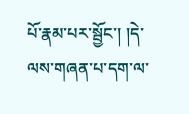པོ་རྣམ་པར་སྦྱོང་། །དེ་ལས་གཞན་པ་དག་ལ་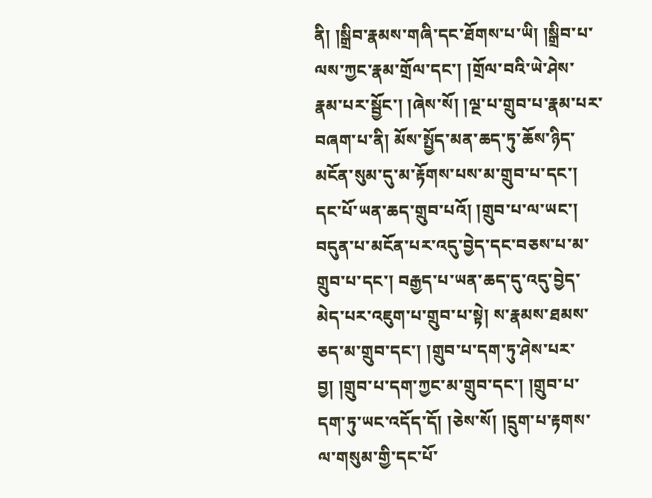ནི། །སྒྲིབ་རྣམས་གཞི་དང་ཐོགས་པ་ཡི། །སྒྲིབ་པ་ལས་ཀྱང་རྣམ་གྲོལ་དང་། །གྲོལ་བའི་ཡེ་ཤེས་རྣམ་པར་སྦྱོང་། །ཞེས་སོ། །ལྔ་པ་གྲུབ་པ་རྣམ་པར་བཞག་པ་ནི། མོས་སྤྱོད་མན་ཆད་ཏུ་ཆོས་ཉིད་མངོན་སུམ་དུ་མ་རྟོགས་པས་མ་གྲུབ་པ་དང་། དང་པོ་ཡན་ཆད་གྲུབ་པའོ། །གྲུབ་པ་ལ་ཡང་། བདུན་པ་མངོན་པར་འདུ་བྱེད་དང་བཅས་པ་མ་གྲུབ་པ་དང་། བརྒྱད་པ་ཡན་ཆད་དུ་འདུ་བྱེད་མེད་པར་འཇུག་པ་གྲུབ་པ་སྟེ། ས་རྣམས་ཐམས་ཅད་མ་གྲུབ་དང་། །གྲུབ་པ་དག་ཏུ་ཤེས་པར་བྱ། །གྲུབ་པ་དག་ཀྱང་མ་གྲུབ་དང་། །གྲུབ་པ་དག་ཏུ་ཡང་འདོད་དོ། །ཅེས་སོ། །དྲུག་པ་རྟགས་ལ་གསུམ་གྱི་དང་པོ་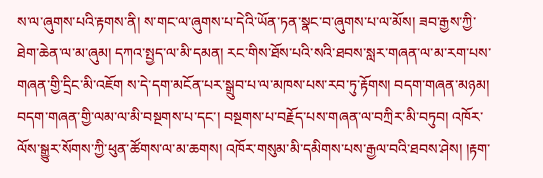ས་ལ་ཞུགས་པའི་རྟགས་ནི། ས་གང་ལ་ཞུགས་པ་དེའི་ཡོན་ཏན་སྣང་བ་ཞུགས་པ་ལ་མོས། ཟབ་རྒྱས་ཀྱི་ཐེག་ཆེན་ལ་མ་ཞུམ། དཀའ་སྤྱད་ལ་མི་དམན། རང་གིས་ཐོས་པའི་སའི་ཐབས་སླར་གཞན་ལ་མ་རག་པས་གཞན་གྱི་དྲིང་མི་འཇོག ས་དེ་དག་མངོན་པར་སྒྲུབ་པ་ལ་མཁས་པས་རབ་ཏུ་རྟོགས། བདག་གཞན་མཉམ། བདག་གཞན་གྱི་ལམ་ལ་མི་བསྔགས་པ་དང་། བསྔགས་པ་བརྗོད་པས་གཞན་ལ་བཀྲིར་མི་བཏུབ། འཁོར་ལོས་སྒྱུར་སོགས་ཀྱི་ཕུན་ཚོགས་ལ་མ་ཆགས། འཁོར་གསུམ་མི་དམིགས་པས་རྒྱལ་བའི་ཐབས་ཤེས། །རྟག་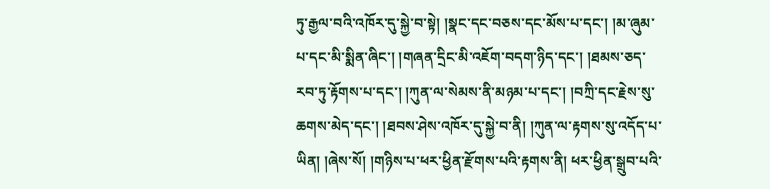ཏུ་རྒྱལ་བའི་འཁོར་དུ་སྐྱེ་བ་སྟེ། །སྣང་དང་བཅས་དང་མོས་པ་དང་། །མ་ཞུམ་པ་དང་མི་སྨིན་ཞིང་། །གཞན་དྲིང་མི་འཇོག་བདག་ཉིད་དང་། །ཐམས་ཅད་རབ་ཏུ་རྟོགས་པ་དང་། །ཀུན་ལ་སེམས་ནི་མཉམ་པ་དང་། །བཀྲི་དང་རྗེས་སུ་ཆགས་མེད་དང་། །ཐབས་ཤེས་འཁོར་དུ་སྐྱེ་བ་ནི། །ཀུན་ལ་རྟགས་སུ་འདོད་པ་ཡིན། །ཞེས་སོ། །གཉིས་པ་ཕར་ཕྱིན་རྫོགས་པའི་རྟགས་ནི། ཕར་ཕྱིན་སྒྲུབ་པའི་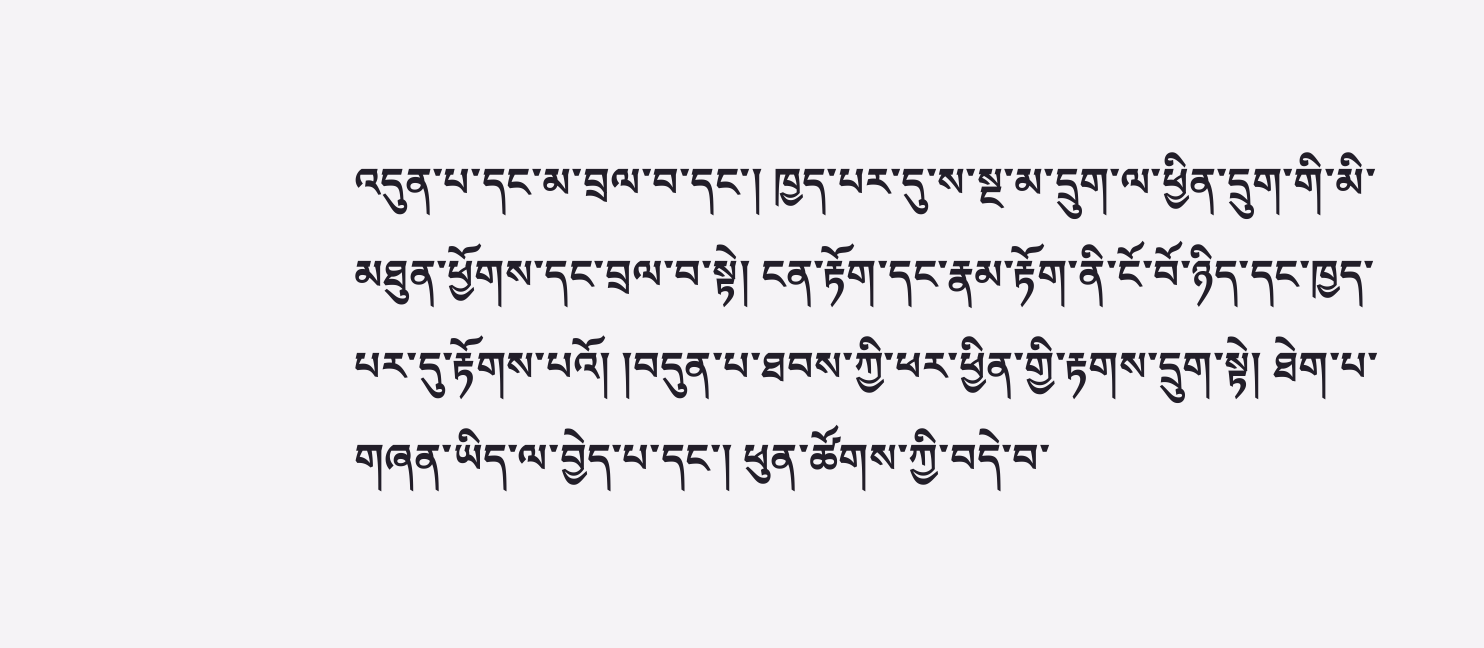འདུན་པ་དང་མ་བྲལ་བ་དང་། ཁྱད་པར་དུ་ས་སྔ་མ་དྲུག་ལ་ཕྱིན་དྲུག་གི་མི་མཐུན་ཕྱོགས་དང་བྲལ་བ་སྟེ། ངན་རྟོག་དང་རྣམ་རྟོག་ནི་ངོ་བོ་ཉིད་དང་ཁྱད་པར་དུ་རྟོགས་པའོ། །བདུན་པ་ཐབས་ཀྱི་ཕར་ཕྱིན་གྱི་རྟགས་དྲུག་སྟེ། ཐེག་པ་གཞན་ཡིད་ལ་བྱེད་པ་དང་། ཕུན་ཚོགས་ཀྱི་བདེ་བ་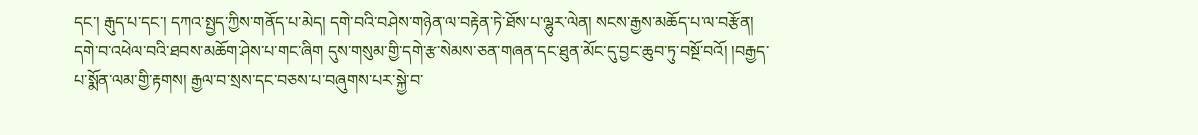དང་། རྒུད་པ་དང་། དཀའ་སྤྱད་ཀྱིས་གནོད་པ་མེད། དགེ་བའི་བཤེས་གཉེན་ལ་བརྟེན་ཏེ་ཐོས་པ་ལྷུར་ལེན། སངས་རྒྱས་མཆོད་པ་ལ་བརྩོན། དགེ་བ་འཕེལ་བའི་ཐབས་མཆོག་ཤེས་པ་གང་ཞིག དུས་གསུམ་གྱི་དགེ་རྩ་སེམས་ཅན་གཞན་དང་ཐུན་མོང་དུ་བྱང་ཆུབ་ཏུ་བསྔོ་བའོ། །བརྒྱད་པ་སྨོན་ལམ་གྱི་རྟགས། རྒྱལ་བ་སྲས་དང་བཅས་པ་བཞུགས་པར་སྐྱེ་བ་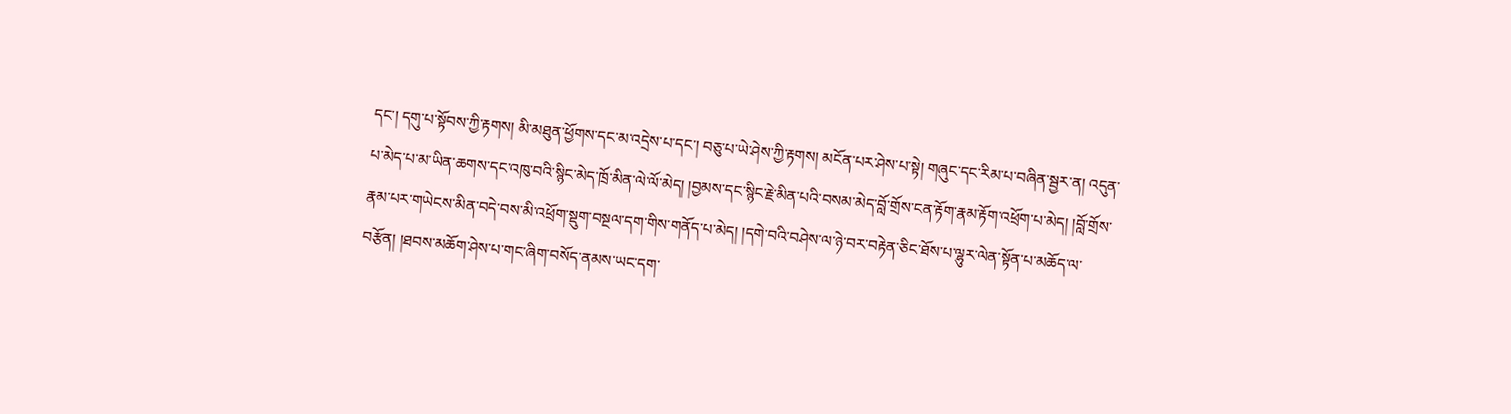དང་། དགུ་པ་སྟོབས་ཀྱི་རྟགས། མི་མཐུན་ཕྱོགས་དང་མ་འདྲེས་པ་དང་། བཅུ་པ་ཡེ་ཤེས་ཀྱི་རྟགས། མངོན་པར་ཤེས་པ་སྟེ། གཞུང་དང་རིམ་པ་བཞིན་སྦྱར་ན། འདུན་པ་མེད་པ་མ་ཡིན་ཆགས་དང་འཁུ་བའི་སྙིང་མེད་ཁྲོ་མིན་ལེ་ལོ་མེད། །བྱམས་དང་སྙིང་རྗེ་མིན་པའི་བསམ་མེད་བློ་གྲོས་ངན་རྟོག་རྣམ་རྟོག་འཕྲོག་པ་མེད། །བློ་གྲོས་རྣམ་པར་གཡེངས་མིན་བདེ་བས་མི་འཕྲོག་སྡུག་བསྔལ་དག་གིས་གནོད་པ་མེད། །དགེ་བའི་བཤེས་ལ་ཉེ་བར་བརྟེན་ཅིང་ཐོས་པ་ལྷུར་ལེན་སྟོན་པ་མཆོད་ལ་བརྩོན། །ཐབས་མཆོག་ཤེས་པ་གང་ཞིག་བསོད་ནམས་ཡང་དག་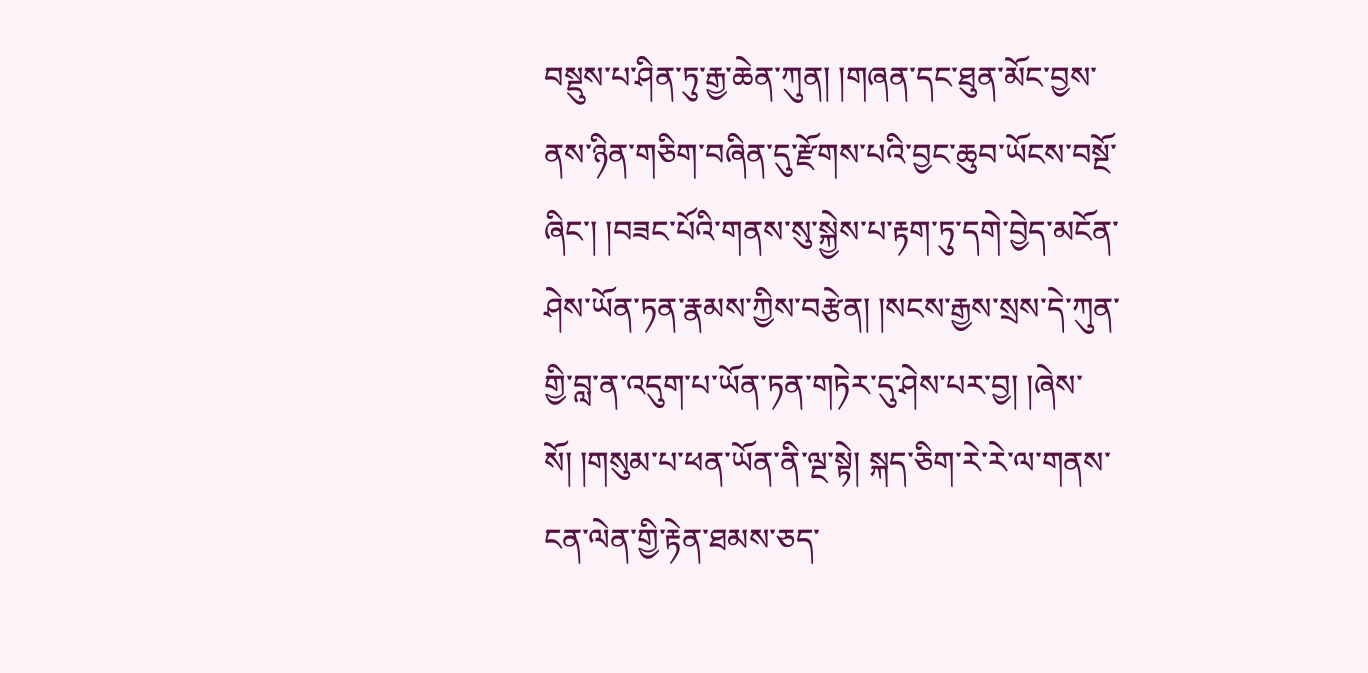བསྡུས་པ་ཤིན་ཏུ་རྒྱ་ཆེན་ཀུན། །གཞན་དང་ཐུན་མོང་བྱས་ནས་ཉིན་གཅིག་བཞིན་དུ་རྫོགས་པའི་བྱང་ཆུབ་ཡོངས་བསྔོ་ཞིང་། །བཟང་པོའི་གནས་སུ་སྐྱེས་པ་རྟག་ཏུ་དགེ་བྱེད་མངོན་ཤེས་ཡོན་ཏན་རྣམས་ཀྱིས་བརྩེན། །སངས་རྒྱས་སྲས་དེ་ཀུན་གྱི་བླ་ན་འདུག་པ་ཡོན་ཏན་གཏེར་དུ་ཤེས་པར་བྱ། །ཞེས་སོ། །གསུམ་པ་ཕན་ཡོན་ནི་ལྔ་སྟེ། སྐད་ཅིག་རེ་རེ་ལ་གནས་ངན་ལེན་གྱི་རྟེན་ཐམས་ཅད་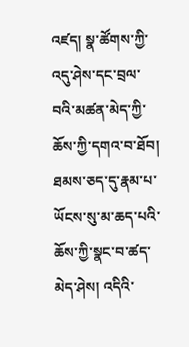འཛད། སྣ་ཚོགས་ཀྱི་འདུ་ཤེས་དང་བྲལ་བའི་མཚན་མེད་ཀྱི་ཆོས་ཀྱི་དགའ་བ་ཐོབ། ཐམས་ཅད་དུ་རྣམ་པ་ཡོངས་སུ་མ་ཆད་པའི་ཆོས་ཀྱི་སྣང་བ་ཚད་མེད་ཤེས། འདིའི་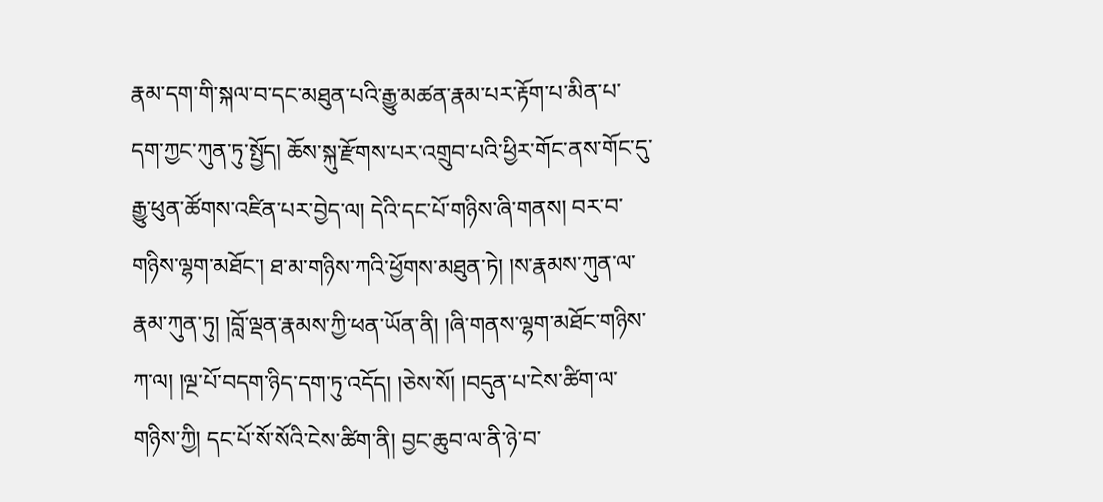རྣམ་དག་གི་སྐལ་བ་དང་མཐུན་པའི་རྒྱུ་མཚན་རྣམ་པར་རྟོག་པ་མིན་པ་དག་ཀྱང་ཀུན་ཏུ་སྤྱོད། ཆོས་སྐུ་རྫོགས་པར་འགྲུབ་པའི་ཕྱིར་གོང་ནས་གོང་དུ་རྒྱུ་ཕུན་ཚོགས་འཛིན་པར་བྱེད་ལ། དེའི་དང་པོ་གཉིས་ཞི་གནས། བར་བ་གཉིས་ལྷག་མཐོང་། ཐ་མ་གཉིས་ཀའི་ཕྱོགས་མཐུན་ཏེ། །ས་རྣམས་ཀུན་ལ་རྣམ་ཀུན་ཏུ། །བློ་ལྡན་རྣམས་ཀྱི་ཕན་ཡོན་ནི། །ཞི་གནས་ལྷག་མཐོང་གཉིས་ཀ་ལ། །ལྔ་པོ་བདག་ཉིད་དག་ཏུ་འདོད། །ཅེས་སོ། །བདུན་པ་ངེས་ཚིག་ལ་གཉིས་ཀྱི། དང་པོ་སོ་སོའི་ངེས་ཚིག་ནི། བྱང་ཆུབ་ལ་ནི་ཉེ་བ་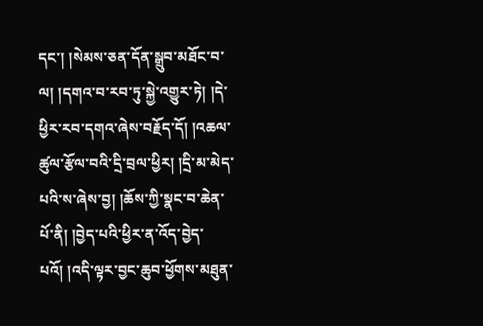དང་། །སེམས་ཅན་དོན་སྒྲུབ་མཐོང་བ་ལ། །དགའ་བ་རབ་ཏུ་སྐྱེ་འགྱུར་ཏེ། །དེ་ཕྱིར་རབ་དགའ་ཞེས་བརྗོད་དོ། །འཆལ་ཚུལ་རྩོལ་བའི་དྲི་བྲལ་ཕྱིར། །དྲི་མ་མེད་པའི་ས་ཞེས་བྱ། །ཆོས་ཀྱི་སྣང་བ་ཆེན་པོ་ནི། །བྱེད་པའི་ཕྱིར་ན་འོད་བྱེད་པའོ། །འདི་ལྟར་བྱང་ཆུབ་ཕྱོགས་མཐུན་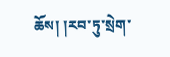ཆོས། །རབ་ཏུ་སྲེག་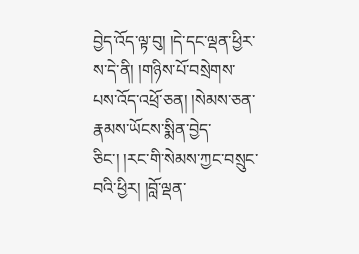བྱེད་འོད་ལྟ་བུ། །དེ་དང་ལྡན་ཕྱིར་ས་དེ་ནི། །གཉིས་པོ་བསྲེགས་པས་འོད་འཕྲོ་ཅན། །སེམས་ཅན་རྣམས་ཡོངས་སྨིན་བྱེད་ཅིང་། །རང་གི་སེམས་ཀྱང་བསྲུང་བའི་ཕྱིར། །བློ་ལྡན་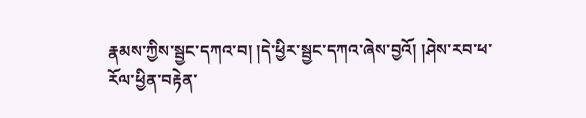རྣམས་ཀྱིས་སྦྱང་དཀའ་བ། །དེ་ཕྱིར་སྦྱང་དཀའ་ཞེས་བྱའོ། །ཤེས་རབ་ཕ་རོལ་ཕྱིན་བརྟེན་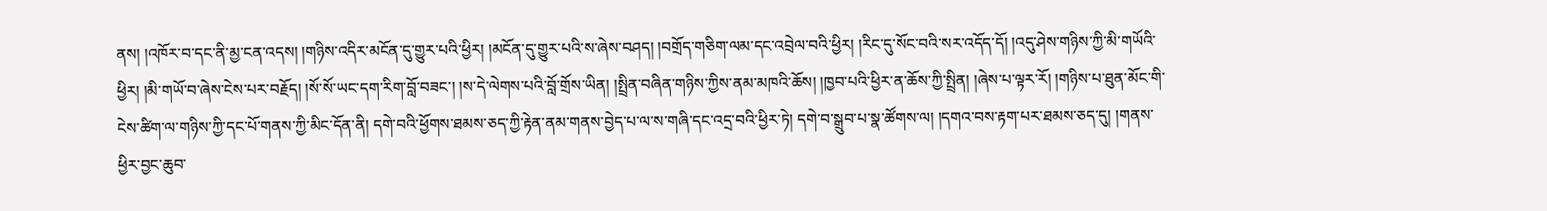ནས། །འཁོར་བ་དང་ནི་མྱ་ངན་འདས། །གཉིས་འདིར་མངོན་དུ་གྱུར་པའི་ཕྱིར། །མངོན་དུ་གྱུར་པའི་ས་ཞེས་བཤད། །བགྲོད་གཅིག་ལམ་དང་འབྲེལ་བའི་ཕྱིར། །རིང་དུ་སོང་བའི་སར་འདོད་དོ། །འདུ་ཤེས་གཉིས་ཀྱི་མི་གཡོའི་ཕྱིར། །མི་གཡོ་བ་ཞེས་ངེས་པར་བརྗོད། །སོ་སོ་ཡང་དག་རིག་བློ་བཟང་། །ས་དེ་ལེགས་པའི་བློ་གྲོས་ཡིན། །སྤྲིན་བཞིན་གཉིས་ཀྱིས་ནམ་མཁའི་ཆོས། །ཁྱབ་པའི་ཕྱིར་ན་ཆོས་ཀྱི་སྤྲིན། །ཞེས་པ་ལྟར་རོ། །གཉིས་པ་ཐུན་མོང་གི་ངེས་ཚིག་ལ་གཉིས་ཀྱི་དང་པོ་གནས་ཀྱི་མིང་དོན་ནི། དགེ་བའི་ཕྱོགས་ཐམས་ཅད་ཀྱི་རྟེན་ནམ་གནས་བྱེད་པ་ལ་ས་གཞི་དང་འདྲ་བའི་ཕྱིར་ཏེ། དགེ་བ་སྒྲུབ་པ་སྣ་ཚོགས་ལ། །དགའ་བས་རྟག་པར་ཐམས་ཅད་དུ། །གནས་ཕྱིར་བྱང་ཆུབ་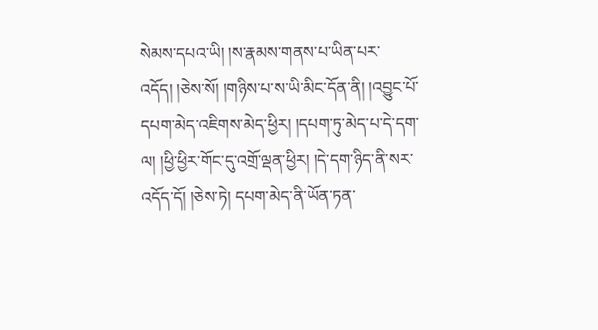སེམས་དཔའ་ཡི། །ས་རྣམས་གནས་པ་ཡིན་པར་འདོད། །ཅེས་སོ། །གཉིས་པ་ས་ཡི་མིང་དོན་ནི། །འབྱུང་པོ་དཔག་མེད་འཇིགས་མེད་ཕྱིར། །དཔག་ཏུ་མེད་པ་དེ་དག་ལ། །ཕྱི་ཕྱིར་གོང་དུ་འགྲོ་ལྡན་ཕྱིར། །དེ་དག་ཉིད་ནི་སར་འདོད་དོ། །ཅེས་ཏེ། དཔག་མེད་ནི་ཡོན་ཏན་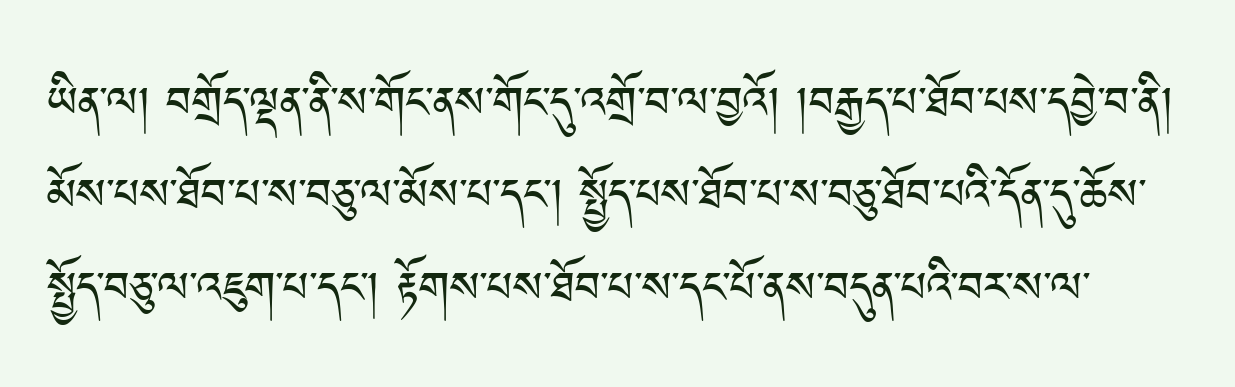ཡིན་ལ། བགྲོད་ལྡན་ནི་ས་གོང་ནས་གོང་དུ་འགྲོ་བ་ལ་བྱའོ། །བརྒྱད་པ་ཐོབ་པས་དབྱེ་བ་ནི། མོས་པས་ཐོབ་པ་ས་བཅུ་ལ་མོས་པ་དང་། སྤྱོད་པས་ཐོབ་པ་ས་བཅུ་ཐོབ་པའི་དོན་དུ་ཆོས་སྤྱོད་བཅུ་ལ་འཇུག་པ་དང་། རྟོགས་པས་ཐོབ་པ་ས་དང་པོ་ནས་བདུན་པའི་བར་ས་ལ་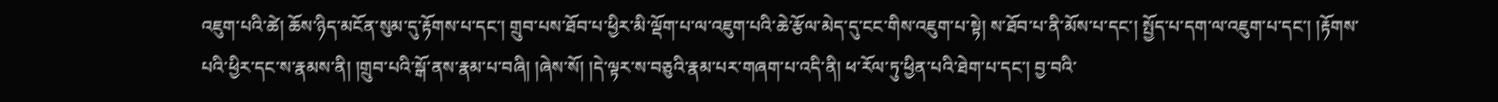འཇུག་པའི་ཚེ། ཆོས་ཉིད་མངོན་སུམ་དུ་རྟོགས་པ་དང་། གྲུབ་པས་ཐོབ་པ་ཕྱིར་མི་ལྡོག་པ་ལ་འཇུག་པའི་ཆེ་རྩོལ་མེད་དུ་ངང་གིས་འཇུག་པ་སྟེ། ས་ཐོབ་པ་ནི་མོས་པ་དང་། སྤྱོད་པ་དག་ལ་འཇུག་པ་དང་། །རྟོགས་པའི་ཕྱིར་དང་ས་རྣམས་ནི། །གྲུབ་པའི་སྒོ་ནས་རྣམ་པ་བཞི། །ཞེས་སོ། །དེ་ལྟར་ས་བཅུའི་རྣམ་པར་གཞག་པ་འདི་ནི། ཕ་རོལ་ཏུ་ཕྱིན་པའི་ཐེག་པ་དང་། བྱ་བའི་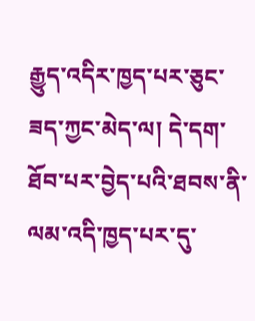རྒྱུད་འདིར་ཁྱད་པར་ཅུང་ཟད་ཀྱང་མེད་ལ། དེ་དག་ཐོབ་པར་བྱེད་པའི་ཐབས་ནི་ལམ་འདི་ཁྱད་པར་དུ་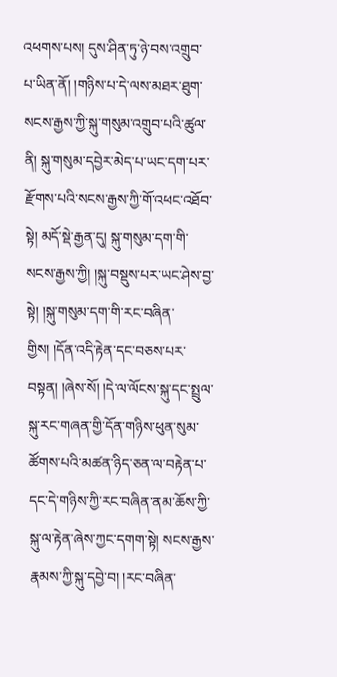འཕགས་པས། དུས་ཤིན་ཏུ་ཉེ་བས་འགྲུབ་པ་ཡིན་ནོ། །གཉིས་པ་དེ་ལས་མཐར་ཐུག་སངས་རྒྱས་ཀྱི་སྐུ་གསུམ་འགྲུབ་པའི་ཚུལ་ནི། སྐུ་གསུམ་དབྱེར་མེད་པ་ཡང་དག་པར་རྫོགས་པའི་སངས་རྒྱས་ཀྱི་གོ་འཕང་འཐོབ་སྟེ། མདོ་སྡེ་རྒྱན་དུ། སྐུ་གསུམ་དག་གི་སངས་རྒྱས་ཀྱི། །སྐུ་བསྡུས་པར་ཡང་ཤེས་བྱ་སྟེ། །སྐུ་གསུམ་དག་གི་རང་བཞིན་གྱིས། །དོན་འདི་རྟེན་དང་བཅས་པར་བསྟན། །ཞེས་སོ། །དེ་ལ་ལོངས་སྐུ་དང་སྤྲུལ་སྐུ་རང་གཞན་གྱི་དོན་གཉིས་ཕུན་སུམ་ཚོགས་པའི་མཚན་ཉིད་ཅན་ལ་བརྟེན་པ་དང་དེ་གཉིས་ཀྱི་རང་བཞིན་ནམ་ཆོས་ཀྱི་སྐུ་ལ་རྟེན་ཞེས་ཀྱང་དགག་སྟེ། སངས་རྒྱས་རྣམས་ཀྱི་སྐུ་དབྱེ་བ། །རང་བཞིན་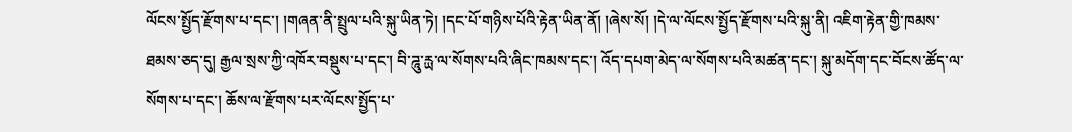ལོངས་སྤྱོད་རྫོགས་པ་དང་། །གཞན་ནི་སྤྲུལ་པའི་སྐུ་ཡིན་ཏེ། །དང་པོ་གཉིས་པོའི་རྟེན་ཡིན་ནོ། །ཞེས་སོ། །དེ་ལ་ལོངས་སྤྱོད་རྫོགས་པའི་སྐུ་ནི། འཇིག་རྟེན་གྱི་ཁམས་ཐམས་ཅད་དུ། རྒྱལ་སྲས་ཀྱི་འཁོར་བསྡུས་པ་དང་། བི་ཌཱུ་རྻ་ལ་སོགས་པའི་ཞིང་ཁམས་དང་། འོད་དཔག་མེད་ལ་སོགས་པའི་མཚན་དང་། སྐུ་མདོག་དང་བོངས་ཚོད་ལ་སོགས་པ་དང་། ཆོས་ལ་རྫོགས་པར་ལོངས་སྤྱོད་པ་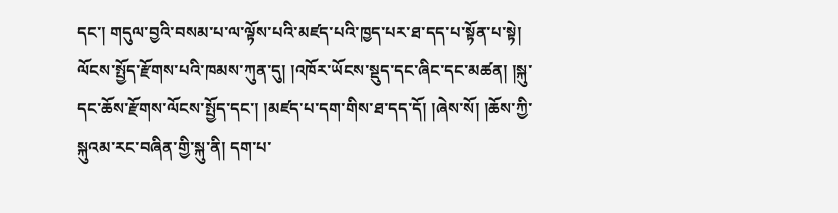དང་། གདུལ་བྱའི་བསམ་པ་ལ་ལྟོས་པའི་མཛད་པའི་ཁྱད་པར་ཐ་དད་པ་སྟོན་པ་སྟེ། ལོངས་སྤྱོད་རྫོགས་པའི་ཁམས་ཀུན་དུ། །འཁོར་ཡོངས་སྡུད་དང་ཞིང་དང་མཚན། །སྐུ་དང་ཆོས་རྫོགས་ལོངས་སྤྱོད་དང་། །མཛད་པ་དག་གིས་ཐ་དད་དོ། །ཞེས་སོ། །ཆོས་ཀྱི་སྐུའམ་རང་བཞིན་གྱི་སྐུ་ནི། དག་པ་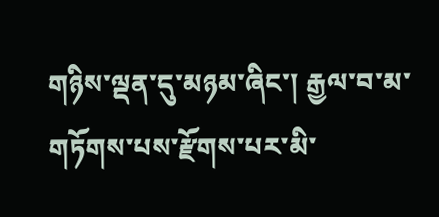གཉིས་ལྡན་དུ་མཉམ་ཞིང་། རྒྱལ་བ་མ་གཏོགས་པས་རྫོགས་པར་མི་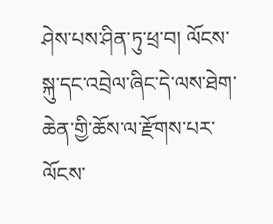ཤེས་པས་ཤིན་ཏུ་ཕྲ་བ། ལོངས་སྐུ་དང་འབྲེལ་ཞིང་དེ་ལས་ཐེག་ཆེན་གྱི་ཆོས་ལ་རྫོགས་པར་ལོངས་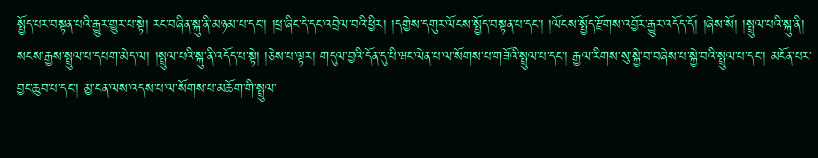སྤྱོད་པར་བསྟན་པའི་རྒྱུར་གྱུར་པ་སྟེ། རང་བཞིན་སྐུ་ནི་མཉམ་པ་དང་། །ཕྲ་ཞིང་དེ་དང་འབྲེལ་བའི་ཕྱིར། །དགྱེས་དགུར་ལོངས་སྤྱོད་བསྟན་པ་དང་། །ལོངས་སྤྱོད་རྫོགས་འབྱོར་རྒྱུར་འདོད་དོ། །ཞེས་སོ། །སྤྲུལ་པའི་སྐུ་ནི། སངས་རྒྱས་སྤྲུལ་པ་དཔག་མེད་ལ། །སྤྲུལ་པའི་སྐུ་ནི་འདོད་པ་སྟེ། །ཅེས་པ་ལྟར། གདུལ་བྱའི་དོན་དུ་པི་ཝང་ལེན་པ་ལ་སོགས་པ་གཟོའི་སྤྲུལ་པ་དང་། རྒྱལ་རིགས་སུ་སྐྱེ་བ་བཞེས་པ་སྐྱེ་བའི་སྤྲུལ་པ་དང་། མངོན་པར་བྱང་ཆུབ་པ་དང་། མྱ་ངན་ལས་འདས་པ་ལ་སོགས་པ་མཆོག་གི་སྤྲུལ་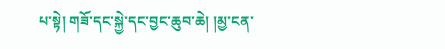པ་སྟེ། གཟོ་དང་སྐྱེ་དང་བྱང་ཆུབ་ཆེ། །མྱ་ངན་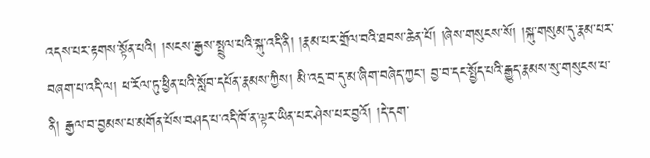འདས་པར་རྟགས་སྟོན་པའི། །སངས་རྒྱས་སྤྲུལ་པའི་སྐུ་འདི་ནི། །རྣམ་པར་གྲོལ་བའི་ཐབས་ཆེན་པོ། །ཞེས་གསུངས་སོ། །སྐུ་གསུམ་དུ་རྣམ་པར་བཞག་པ་འདི་ལ། ཕ་རོལ་ཏུ་ཕྱིན་པའི་སློབ་དཔོན་རྣམས་ཀྱིས། མི་འདྲ་བ་དུ་མ་ཞིག་བཞེད་ཀྱང་། བྱ་བ་དང་སྤྱོད་པའི་རྒྱུད་རྣམས་སུ་གསུངས་པ་ནི། རྒྱལ་བ་བྱམས་པ་མགོན་པོས་བཤད་པ་འདི་ཁོ་ན་ལྟར་ཡིན་པར་ཤེས་པར་བྱའོ། །དེ་དག་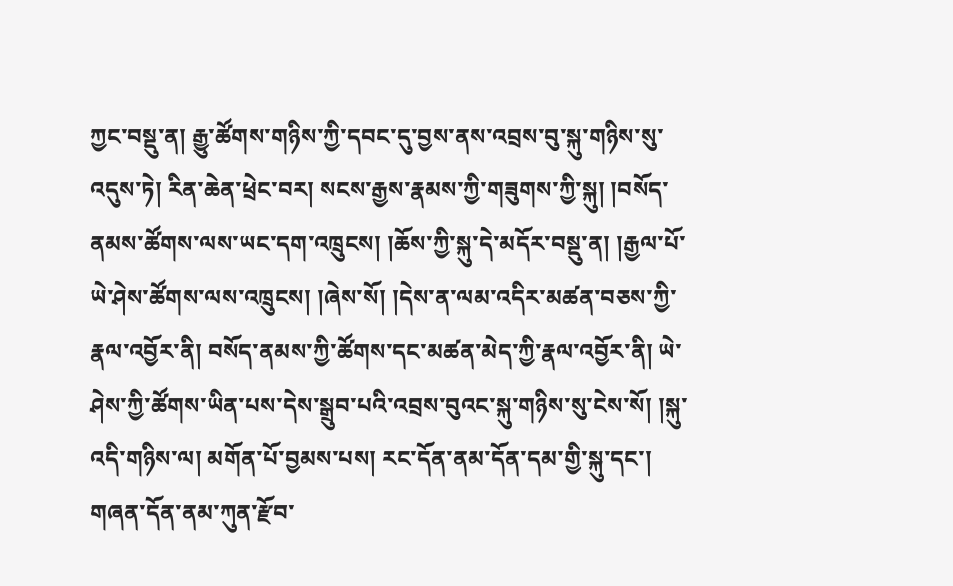ཀྱང་བསྡུ་ན། རྒྱུ་ཚོགས་གཉིས་ཀྱི་དབང་དུ་བྱས་ནས་འབྲས་བུ་སྐུ་གཉིས་སུ་འདུས་ཏེ། རིན་ཆེན་ཕྲེང་བར། སངས་རྒྱས་རྣམས་ཀྱི་གཟུགས་ཀྱི་སྐུ། །བསོད་ནམས་ཚོགས་ལས་ཡང་དག་འཁྲུངས། །ཆོས་ཀྱི་སྐུ་དེ་མདོར་བསྡུ་ན། །རྒྱལ་པོ་ཡེ་ཤེས་ཚོགས་ལས་འཁྲུངས། །ཞེས་སོ། །དེས་ན་ལམ་འདིར་མཚན་བཅས་ཀྱི་རྣལ་འབྱོར་ནི། བསོད་ནམས་ཀྱི་ཚོགས་དང་མཚན་མེད་ཀྱི་རྣལ་འབྱོར་ནི། ཡེ་ཤེས་ཀྱི་ཚོགས་ཡིན་པས་དེས་སྒྲུབ་པའི་འབྲས་བུའང་སྐུ་གཉིས་སུ་ངེས་སོ། །སྐུ་འདི་གཉིས་ལ། མགོན་པོ་བྱམས་པས། རང་དོན་ནམ་དོན་དམ་གྱི་སྐུ་དང་། གཞན་དོན་ནམ་ཀུན་རྫོབ་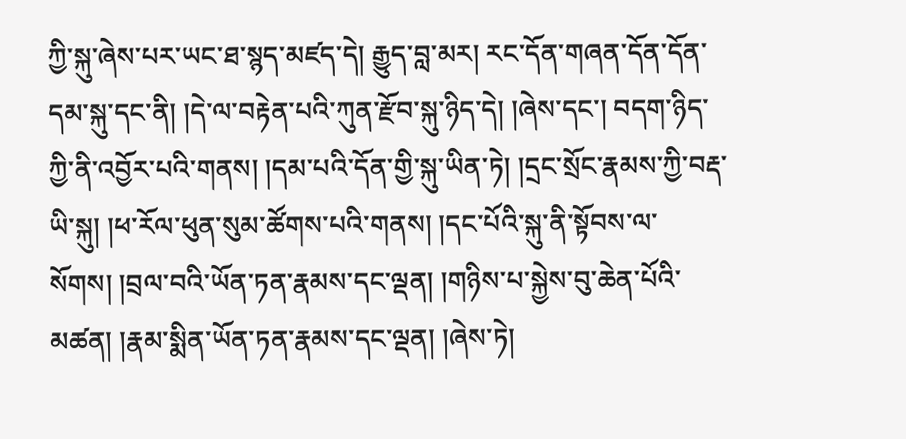ཀྱི་སྐུ་ཞེས་པར་ཡང་ཐ་སྙད་མཛད་དེ། རྒྱུད་བླ་མར། རང་དོན་གཞན་དོན་དོན་དམ་སྐུ་དང་ནི། །དེ་ལ་བརྟེན་པའི་ཀུན་རྫོབ་སྐུ་ཉིད་དེ། །ཞེས་དང་། བདག་ཉིད་ཀྱི་ནི་འབྱོར་པའི་གནས། །དམ་པའི་དོན་གྱི་སྐུ་ཡིན་ཏེ། །དྲང་སྲོང་རྣམས་ཀྱི་བརྡ་ཡི་སྐུ། །ཕ་རོལ་ཕུན་སུམ་ཚོགས་པའི་གནས། །དང་པོའི་སྐུ་ནི་སྟོབས་ལ་སོགས། །བྲལ་བའི་ཡོན་ཏན་རྣམས་དང་ལྡན། །གཉིས་པ་སྐྱེས་བུ་ཆེན་པོའི་མཚན། །རྣམ་སྨིན་ཡོན་ཏན་རྣམས་དང་ལྡན། །ཞེས་ཏེ།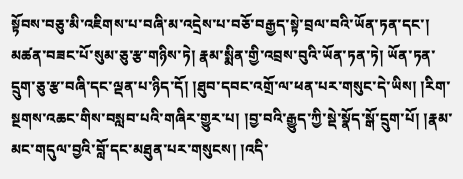སྟོབས་བཅུ་མི་འཇིགས་པ་བཞི་མ་འདྲེས་པ་བཅོ་བརྒྱད་སྟེ་བྲལ་བའི་ཡོན་ཏན་དང་། མཚན་བཟང་པོ་སུམ་ཅུ་རྩ་གཉིས་ཏེ། རྣམ་སྨིན་གྱི་འབྲས་བུའི་ཡོན་ཏན་ཏེ། ཡོན་ཏན་དྲུག་ཅུ་རྩ་བཞི་དང་ལྡན་པ་ཉིད་དོ། །ཐུབ་དབང་འགྲོ་ལ་ཕན་པར་གསུང་དེ་ཡིས། །རིག་སྔགས་འཆང་གིས་བསླབ་པའི་གཞིར་གྱུར་པ། །བྱ་བའི་རྒྱུད་ཀྱི་སྡེ་སྣོད་སྒོ་དྲུག་པོ། །རྣམ་མང་གདུལ་བྱའི་བློ་དང་མཐུན་པར་གསུངས། །འདི་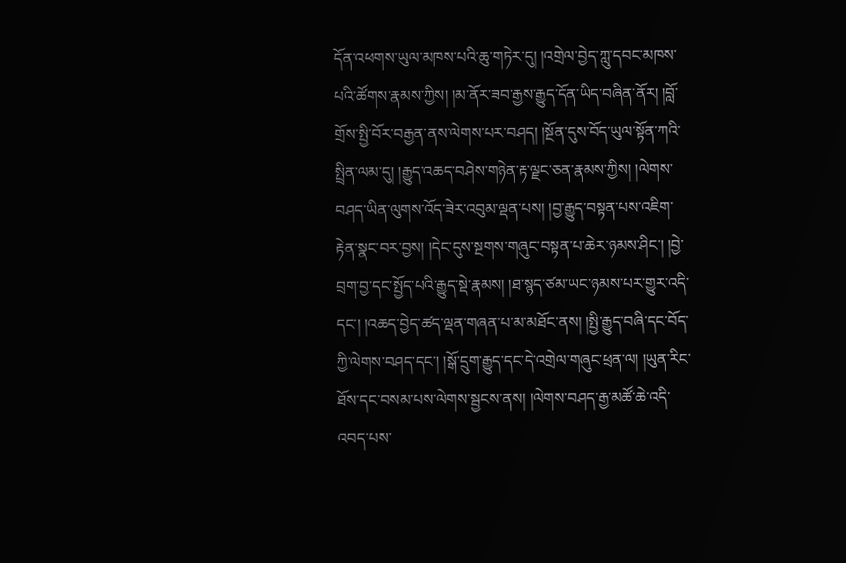དོན་འཕགས་ཡུལ་མཁས་པའི་ཆུ་གཏེར་དུ། །འགྲེལ་བྱེད་ཀླུ་དབང་མཁས་པའི་ཚོགས་རྣམས་ཀྱིས། །མ་ནོར་ཟབ་རྒྱས་རྒྱུད་དོན་ཡིད་བཞིན་ནོར། །བློ་གྲོས་སྤྱི་བོར་བརྒྱན་ནས་ལེགས་པར་བཤད། །སྔོན་དུས་བོད་ཡུལ་སྟོན་ཀའི་སྤྲིན་ལམ་དུ། །རྒྱུད་འཆད་བཤེས་གཉེན་རྟ་ལྗང་ཅན་རྣམས་ཀྱིས། །ལེགས་བཤད་ཡིན་ལུགས་འོད་ཟེར་འབུམ་ལྡན་པས། །བྱ་རྒྱུད་བསྟན་པས་འཇིག་རྟེན་སྣང་བར་བྱས། །དེང་དུས་སྔགས་གཞུང་བསྟན་པ་ཆེར་ཉམས་ཤིང་། །བྱེ་བྲག་བྱ་དང་སྤྱོད་པའི་རྒྱུད་སྡེ་རྣམས། །ཐ་སྙད་ཙམ་ཡང་ཉམས་པར་གྱུར་འདི་དང་། །འཆད་བྱེད་ཚད་ལྡན་གཞན་པ་མ་མཐོང་ནས། །སྤྱི་རྒྱུད་བཞི་དང་བོད་ཀྱི་ལེགས་བཤད་དང་། །སྒོ་དྲུག་རྒྱུད་དང་དེ་འགྲེལ་གཞུང་ཕྲན་ལ། །ཡུན་རིང་ཐོས་དང་བསམ་པས་ལེགས་སྦྱངས་ནས། །ལེགས་བཤད་རྒྱ་མཚོ་ཆེ་འདི་འབད་པས་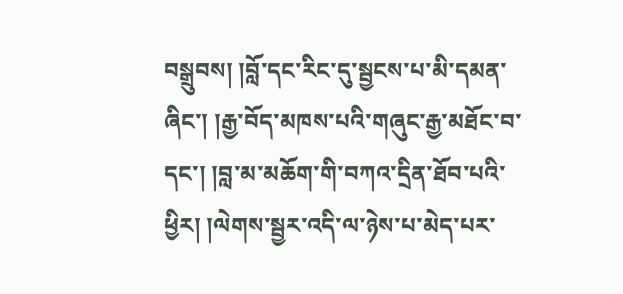བསྒྲུབས། །བློ་དང་རིང་དུ་སྦྱངས་པ་མི་དམན་ཞིང་། །རྒྱ་བོད་མཁས་པའི་གཞུང་རྒྱ་མཐོང་བ་དང་། །བླ་མ་མཆོག་གི་བཀའ་དྲིན་ཐོབ་པའི་ཕྱིར། །ལེགས་སྦྱར་འདི་ལ་ཉེས་པ་མེད་པར་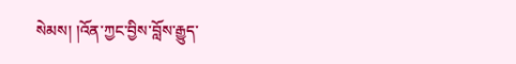སེམས། །འོན་ཀྱང་བྱིས་བློས་རྒྱུད་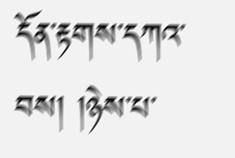དོན་རྟགས་དཀའ་བས། །ཉེས་པ་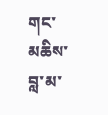གང་མཆིས་བླ་མ་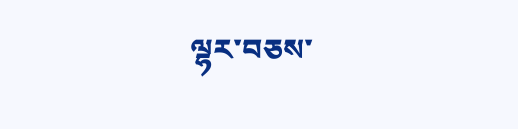ལྷར་བཅས་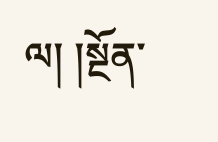ལ། །སྔོན་